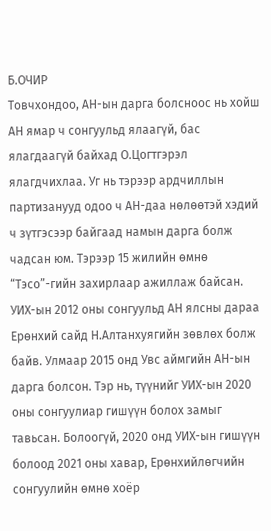Б.ОЧИР
Товчхондоо, АН-ын дарга болсноос нь хойш АН ямар ч сонгуульд ялаагүй, бас ялагдаагүй байхад О.Цогтгэрэл ялагдчихлаа. Уг нь тэрээр ардчиллын партизанууд одоо ч АН-даа нөлөөтэй хэдий ч зүтгэсээр байгаад намын дарга болж чадсан юм. Тэрээр 15 жилийн өмнө “Тэсо”-гийн захирлаар ажиллаж байсан. УИХ-ын 2012 оны сонгуульд АН ялсны дараа Ерөнхий сайд Н.Алтанхуягийн зөвлөх болж байв. Улмаар 2015 онд Увс аймгийн АН-ын дарга болсон. Тэр нь, түүнийг УИХ-ын 2020 оны сонгуулиар гишүүн болох замыг тавьсан. Болоогүй, 2020 онд УИХ-ын гишүүн болоод 2021 оны хавар, Ерөнхийлөгчийн сонгуулийн өмнө хоёр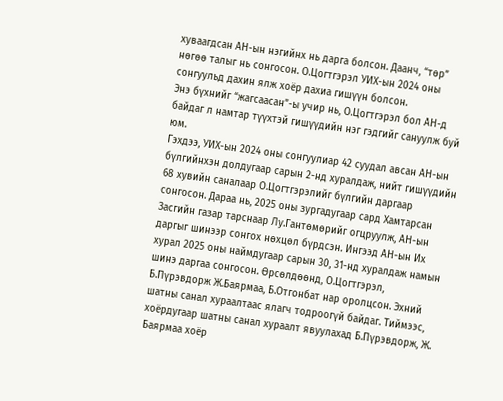хуваагдсан АН-ын нэгийнх нь дарга болсон. Даанч, “төр” нөгөө талыг нь сонгосон. О.Цогтгэрэл УИХ-ын 2024 оны сонгуульд дахин ялж хоёр дахиа гишүүн болсон.
Энэ бүхнийг “жагсаасан”-ы учир нь, О.Цогтгэрэл бол АН-д байдаг л намтар түүхтэй гишүүдийн нэг гэдгийг сануулж буй юм.
Гэхдээ, УИХ-ын 2024 оны сонгуулиар 42 суудал авсан АН-ын бүлгийнхэн долдугаар сарын 2-нд хуралдаж, нийт гишүүдийн 68 хувийн саналаар О.Цогтгэрэлийг бүлгийн даргаар сонгосон. Дараа нь, 2025 оны зургадугаар сард Хамтарсан Засгийн газар тарснаар Лу.Гантөмөрийг огцруулж, АН-ын даргыг шинээр сонгох нөхцөл бүрдсэн. Ингээд АН-ын Их хурал 2025 оны наймдугаар сарын 30, 31-нд хуралдаж намын шинэ даргаа сонгосон. Өрсөлдөөнд, О.Цогтгэрэл, Б.Пүрэвдорж Ж.Баярмаа, Б.Отгонбат нар оролцсон. Эхний шатны санал хураалтаас ялагч тодроогүй байдаг. Тиймээс, хоёрдугаар шатны санал хураалт явуулахад Б.Пүрэвдорж, Ж. Баярмаа хоёр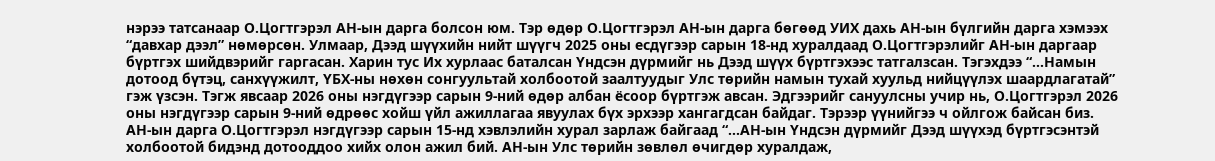нэрээ татсанаар О.Цогтгэрэл АН-ын дарга болсон юм. Тэр өдөр О.Цогтгэрэл АН-ын дарга бөгөөд УИХ дахь АН-ын бүлгийн дарга хэмээх “давхар дээл” нөмөрсөн. Улмаар, Дээд шүүхийн нийт шүүгч 2025 оны есдүгээр сарын 18-нд хуралдаад О.Цогтгэрэлийг АН-ын даргаар бүртгэх шийдвэрийг гаргасан. Харин тус Их хурлаас баталсан Үндсэн дүрмийг нь Дээд шүүх бүртгэхээс татгалзсан. Тэгэхдээ “...Намын дотоод бүтэц, санхүүжилт, ҮБХ-ны нөхөн сонгуультай холбоотой заалтуудыг Улс төрийн намын тухай хуульд нийцүүлэх шаардлагатай” гэж үзсэн. Тэгж явсаар 2026 оны нэгдүгээр сарын 9-ний өдөр албан ёсоор бүртгэж авсан. Эдгээрийг сануулсны учир нь, О.Цогтгэрэл 2026 оны нэгдүгээр сарын 9-ний өдрөөс хойш үйл ажиллагаа явуулах бүх эрхээр хангагдсан байдаг. Тэрээр үүнийгээ ч ойлгож байсан биз. АН-ын дарга О.Цогтгэрэл нэгдүгээр сарын 15-нд хэвлэлийн хурал зарлаж байгаад “...АН-ын Үндсэн дүрмийг Дээд шүүхэд бүртгэсэнтэй холбоотой бидэнд дотооддоо хийх олон ажил бий. АН-ын Улс төрийн зөвлөл өчигдөр хуралдаж,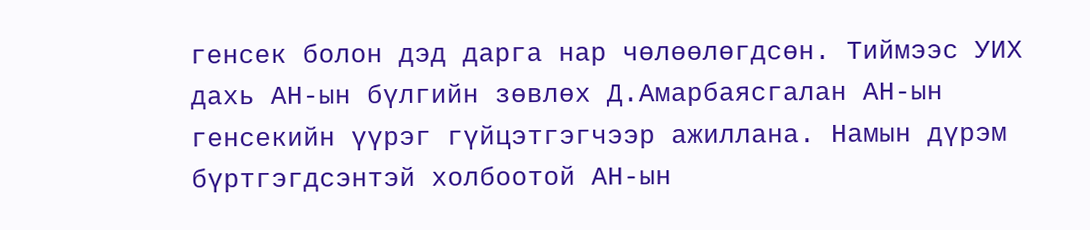генсек болон дэд дарга нар чөлөөлөгдсөн. Тиймээс УИХ дахь АН-ын бүлгийн зөвлөх Д.Амарбаясгалан АН-ын генсекийн үүрэг гүйцэтгэгчээр ажиллана. Намын дүрэм бүртгэгдсэнтэй холбоотой АН-ын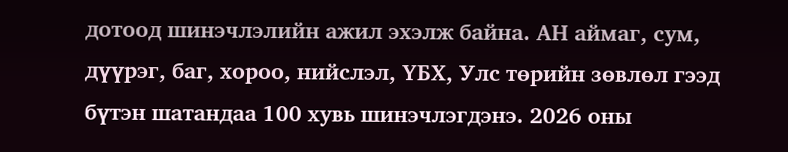дотоод шинэчлэлийн ажил эхэлж байна. АН аймаг, сум, дүүрэг, баг, хороо, нийслэл, ҮБХ, Улс төрийн зөвлөл гээд бүтэн шатандаа 100 хувь шинэчлэгдэнэ. 2026 оны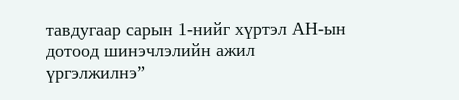тавдугаар сарын 1-нийг хүртэл АН-ын дотоод шинэчлэлийн ажил үргэлжилнэ”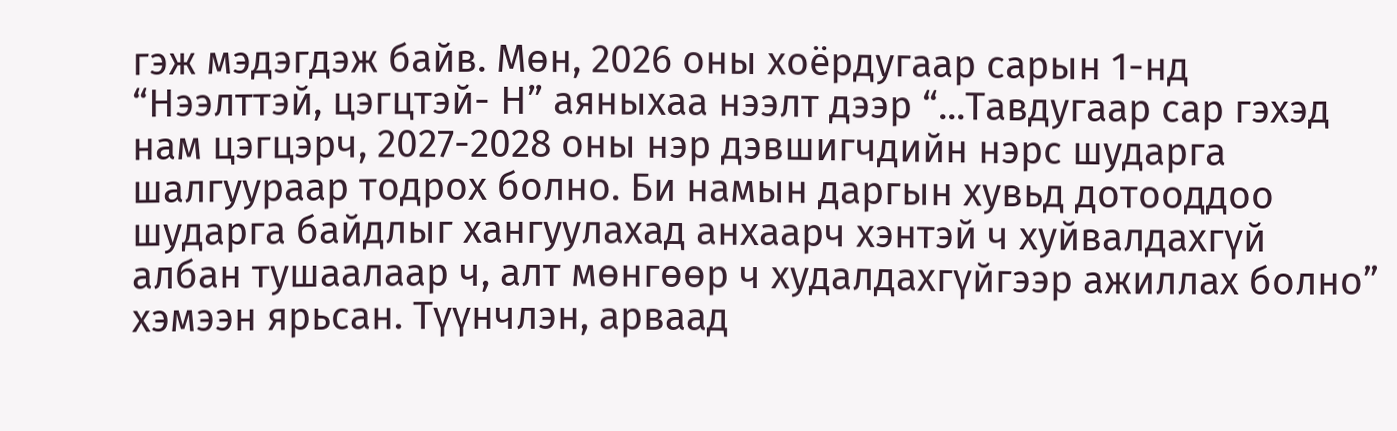гэж мэдэгдэж байв. Мөн, 2026 оны хоёрдугаар сарын 1-нд “Нээлттэй, цэгцтэй- Н” аяныхаа нээлт дээр “...Тавдугаар сар гэхэд нам цэгцэрч, 2027-2028 оны нэр дэвшигчдийн нэрс шударга шалгуураар тодрох болно. Би намын даргын хувьд дотооддоо шударга байдлыг хангуулахад анхаарч хэнтэй ч хуйвалдахгүй албан тушаалаар ч, алт мөнгөөр ч худалдахгүйгээр ажиллах болно” хэмээн ярьсан. Түүнчлэн, арваад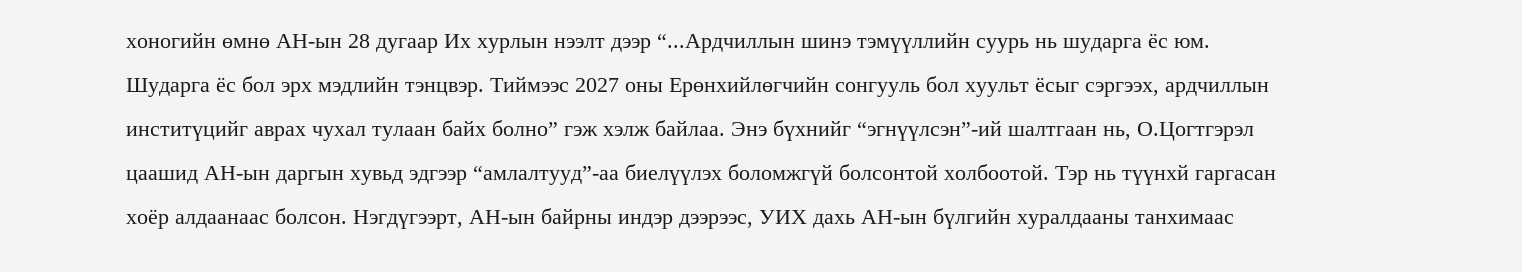хоногийн өмнө АН-ын 28 дугаар Их хурлын нээлт дээр “...Ардчиллын шинэ тэмүүллийн суурь нь шударга ёс юм. Шударга ёс бол эрх мэдлийн тэнцвэр. Тиймээс 2027 оны Ерөнхийлөгчийн сонгууль бол хуульт ёсыг сэргээх, ардчиллын инститүцийг аврах чухал тулаан байх болно” гэж хэлж байлаа. Энэ бүхнийг “эгнүүлсэн”-ий шалтгаан нь, О.Цогтгэрэл цаашид АН-ын даргын хувьд эдгээр “амлалтууд”-аа биелүүлэх боломжгүй болсонтой холбоотой. Тэр нь түүнхй гаргасан хоёр алдаанаас болсон. Нэгдүгээрт, АН-ын байрны индэр дээрээс, УИХ дахь АН-ын бүлгийн хуралдааны танхимаас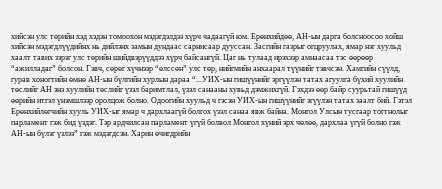хийсэн улс төрийн хэд хэдэн томоохон мэдэгдэлдээ хүрч чадаагүй юм. Ерөнхийдөө, АН-ын дарга болсноосоо хойш хийсэн мэдэгдлүүдийнх нь дийлэнх замын дундаас сарнисаар дууссан. Засгийн газрыг огцруулах, ямар нэг хуульд хаалт тавих зэрэг улс төрийн шийдвэрүүддээ хүрч байсангүй. Цаг нь тулаад ирэхээр амнаасаа тэс өөрөөр “ажилладаг” болсон. Гэвч, сөрөг хүчнээр “өлссөн” улс төр, нийгмийн анхаарал түүнийг тэвчсэн. Хамгийн сүүлд, гурав хоногтийн өмнө АН-ын бүлгийн хурлын дараа “...УИХ-ын гишүүнийг эргүүлэн татах агуулга бүхий хуулийн төслийг АН энэ хуулийн төслийг үзэл баримтлал, үзэл санааны хувьд дэмжихгүй. Гэхдээ өөр байр суурьтай гишүүд өөрийн итгэл үнэмшлээр оролцож болно. Одоогийн хуульд ч гэсэн УИХ-ын гишүүнийг эгүүлэн татах заалт бий. Гэтэл Ерөнхийлөгчийн хууль УИХ-ыг ямар ч дархлаагүй болгох үзэл санаа явж байна. Монгол Улсын тусгаар тогтнолыг парламент гэж бид үздэг. Тэр ардчилсан парламент үгүй болвол Монгол хүний эрх чөлөө, дархлаа үгүй болно гэж АН-ын бүлэг үзлээ” гэж мэдэгдсэн. Харин өчигдрийн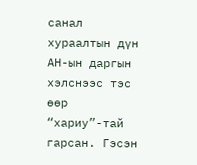санал хураалтын дүн АН-ын даргын хэлснээс тэс өөр “хариу”-тай гарсан. Гэсэн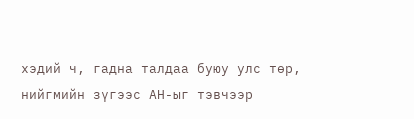хэдий ч, гадна талдаа буюу улс төр, нийгмийн зүгээс АН-ыг тэвчээр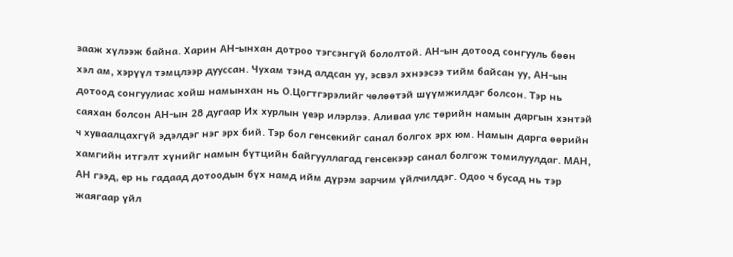зааж хүлээж байна. Харин АН-ынхан дотроо тэгсэнгүй бололтой. АН-ын дотоод сонгууль бөөн хэл ам, хэрүүл тэмцлээр дууссан. Чухам тэнд алдсан уу, эсвэл эхнээсээ тийм байсан уу, АН-ын дотоод сонгуулиас хойш намынхан нь О.Цогтгэрэлийг чөлөөтэй шүүмжилдэг болсон. Тэр нь саяхан болсон АН-ын 28 дугаар Их хурлын үеэр илэрлээ. Аливаа улс төрийн намын даргын хэнтэй ч хуваалцахгүй эдэлдэг нэг эрх бий. Тэр бол генсекийг санал болгох эрх юм. Намын дарга өөрийн хамгийн итгэлт хүнийг намын бүтцийн байгууллагад генсекээр санал болгож томилуулдаг. МАН, АН гээд, ер нь гадаад дотоодын бүх намд ийм дүрэм зарчим үйлчилдэг. Одоо ч бусад нь тэр жаягаар үйл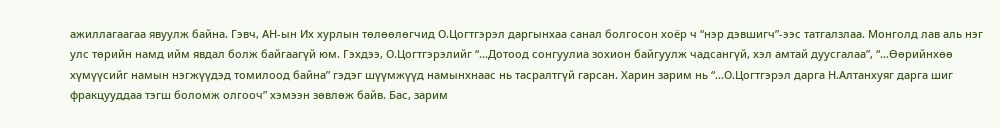ажиллагаагаа явуулж байна. Гэвч, АН-ын Их хурлын төлөөлөгчид О.Цогтгэрэл даргынхаа санал болгосон хоёр ч “нэр дэвшигч”-ээс татгалзлаа. Монголд лав аль нэг улс төрийн намд ийм явдал болж байгаагүй юм. Гэхдээ, О.Цогтгэрэлийг “...Дотоод сонгуулиа зохион байгуулж чадсангүй, хэл амтай дуусгалаа”, “...Өөрийнхөө хүмүүсийг намын нэгжүүдэд томилоод байна” гэдэг шүүмжүүд намынхнаас нь тасралтгүй гарсан. Харин зарим нь “...О.Цогтгэрэл дарга Н.Алтанхуяг дарга шиг фракцууддаа тэгш боломж олгооч” хэмээн зөвлөж байв. Бас, зарим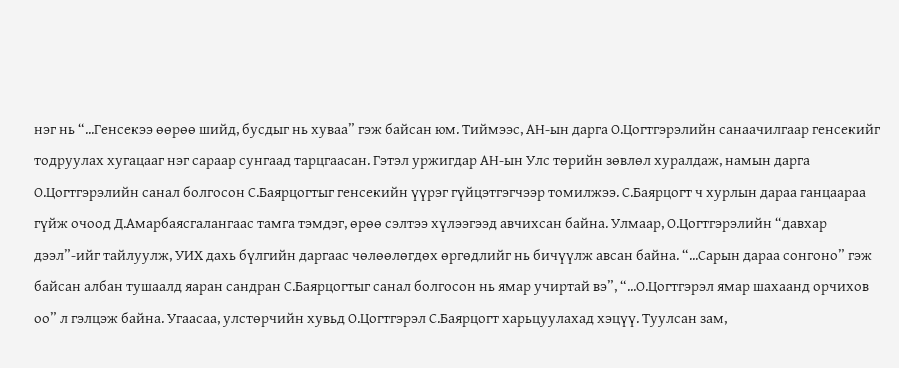нэг нь “...Генсекээ өөрөө шийд, бусдыг нь хуваа” гэж байсан юм. Тиймээс, АН-ын дарга О.Цогтгэрэлийн санаачилгаар генсекийг тодруулах хугацааг нэг сараар сунгаад тарцгаасан. Гэтэл уржигдар АН-ын Улс төрийн зөвлөл хуралдаж, намын дарга О.Цогтгэрэлийн санал болгосон С.Баярцогтыг генсекийн үүрэг гүйцэтгэгчээр томилжээ. С.Баярцогт ч хурлын дараа ганцаараа гүйж очоод Д.Амарбаясгалангаас тамга тэмдэг, өрөө сэлтээ хүлээгээд авчихсан байна. Улмаар, О.Цогтгэрэлийн “давхар дээл”-ийг тайлуулж, УИХ дахь бүлгийн даргаас чөлөөлөгдөх өргөдлийг нь бичүүлж авсан байна. “...Сарын дараа сонгоно” гэж байсан албан тушаалд яаран сандран С.Баярцогтыг санал болгосон нь ямар учиртай вэ”, “...О.Цогтгэрэл ямар шахаанд орчихов оо” л гэлцэж байна. Угаасаа, улстөрчийн хувьд О.Цогтгэрэл С.Баярцогт харьцуулахад хэцүү. Туулсан зам,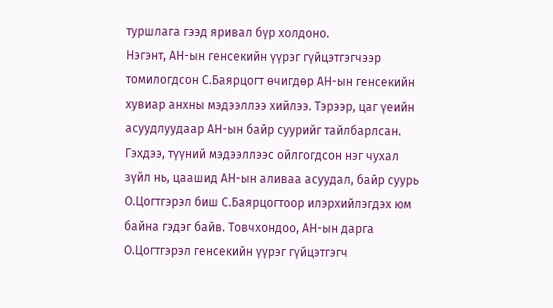туршлага гээд яривал бүр холдоно.
Нэгэнт, АН-ын генсекийн үүрэг гүйцэтгэгчээр томилогдсон С.Баярцогт өчигдөр АН-ын генсекийн хувиар анхны мэдээллээ хийлээ. Тэрээр, цаг үеийн асуудлуудаар АН-ын байр суурийг тайлбарлсан. Гэхдээ, түүний мэдээллээс ойлгогдсон нэг чухал зүйл нь, цаашид АН-ын аливаа асуудал, байр суурь О.Цогтгэрэл биш С.Баярцогтоор илэрхийлэгдэх юм байна гэдэг байв. Товчхондоо, АН-ын дарга О.Цогтгэрэл генсекийн үүрэг гүйцэтгэгч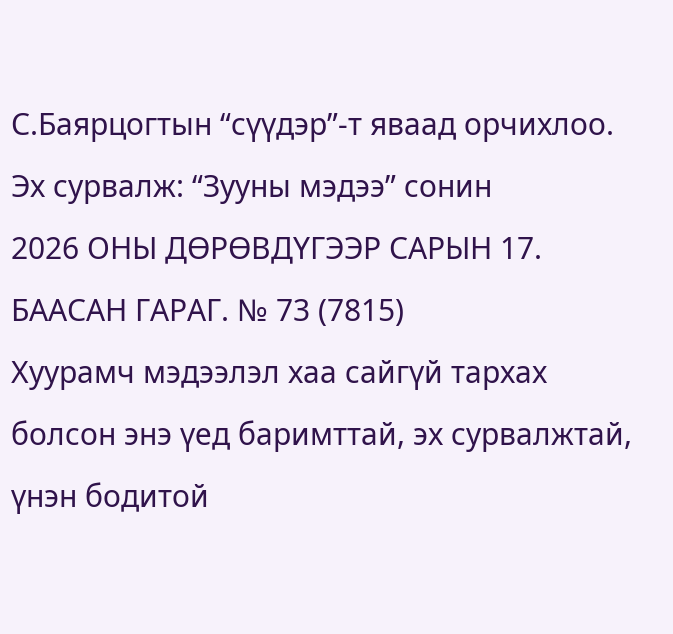С.Баярцогтын “сүүдэр”-т яваад орчихлоо.
Эх сурвалж: “Зууны мэдээ” сонин
2026 ОНЫ ДӨРӨВДҮГЭЭР САРЫН 17. БААСАН ГАРАГ. № 73 (7815)
Хуурамч мэдээлэл хаа сайгүй тархах болсон энэ үед баримттай, эх сурвалжтай, үнэн бодитой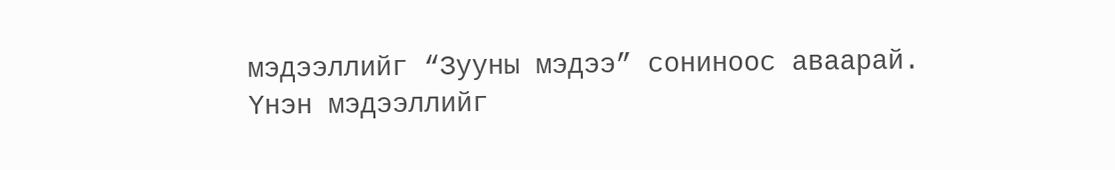мэдээллийг “Зууны мэдээ” сониноос аваарай.
Үнэн мэдээллийг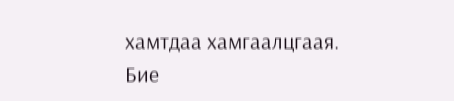хамтдаа хамгаалцгаая.
Бие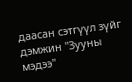даасан сэтгүүл зүйг дэмжин "Зууны мэдээ"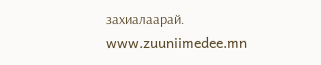захиалаарай. www.zuuniimedee.mn